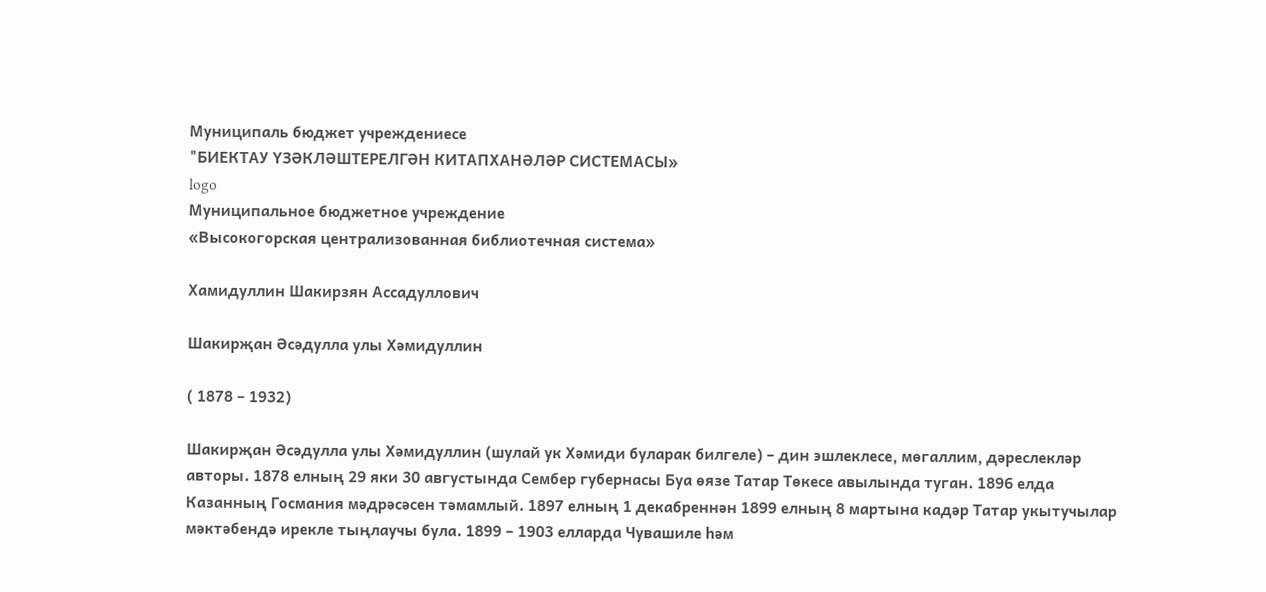Муниципаль бюджет учреждениесе
"БИЕКТАУ ҮЗӘКЛӘШТЕРЕЛГӘН КИТАПХАНӘЛӘР СИСТЕМАСЫ»
logo
Муниципальное бюджетное учреждение
«Высокогорская централизованная библиотечная система»

Хамидуллин Шакирзян Ассадуллович

Шакирҗан Әсәдулла улы Хәмидуллин

( 1878 – 1932)

Шакирҗан Әсәдулла улы Хәмидуллин (шулай ук Хәмиди буларак билгеле) – дин эшлеклесе, мөгаллим, дәреслекләр авторы. 1878 елның 29 яки 30 августында Сембер губернасы Буа өязе Татар Төкесе авылында туган. 1896 елда Казанның Госмания мәдрәсәсен тәмамлый. 1897 елның 1 декабреннән 1899 елның 8 мартына кадәр Татар укытучылар мәктәбендә ирекле тыңлаучы була. 1899 – 1903 елларда Чувашиле һәм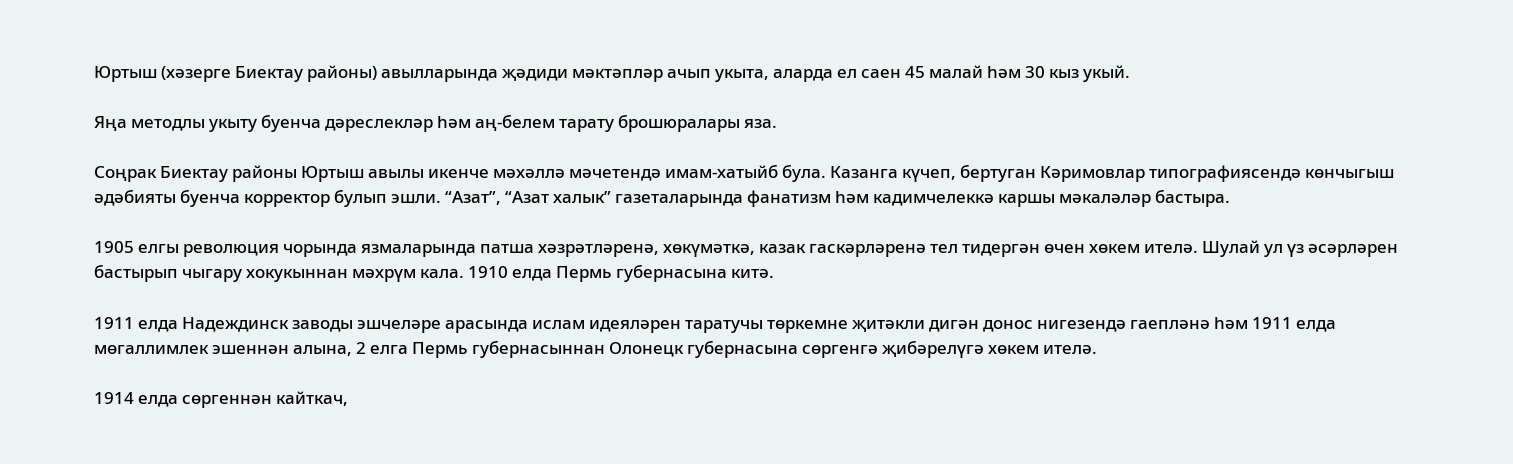Юртыш (хәзерге Биектау районы) авылларында җәдиди мәктәпләр ачып укыта, аларда ел саен 45 малай һәм 30 кыз укый.

Яңа методлы укыту буенча дәреслекләр һәм аң-белем тарату брошюралары яза.

Соңрак Биектау районы Юртыш авылы икенче мәхәллә мәчетендә имам-хатыйб була. Казанга күчеп, бертуган Кәримовлар типографиясендә көнчыгыш әдәбияты буенча корректор булып эшли. “Азат”, “Азат халык” газеталарында фанатизм һәм кадимчелеккә каршы мәкаләләр бастыра.

1905 елгы революция чорында язмаларында патша хәзрәтләренә, хөкүмәткә, казак гаскәрләренә тел тидергән өчен хөкем ителә. Шулай ул үз әсәрләрен бастырып чыгару хокукыннан мәхрүм кала. 1910 елда Пермь губернасына китә.

1911 елда Надеждинск заводы эшчеләре арасында ислам идеяләрен таратучы төркемне җитәкли дигән донос нигезендә гаепләнә һәм 1911 елда мөгаллимлек эшеннән алына, 2 елга Пермь губернасыннан Олонецк губернасына сөргенгә җибәрелүгә хөкем ителә.

1914 елда сөргеннән кайткач,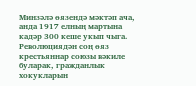Минзәлә өязендә мәктәп ача, анда 1917 елның мартына кадәр 300 кеше укып чыга. Революциядән соң өяз крестьяннар союзы вәкиле буларак, гражданлык хокукларын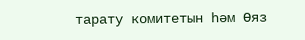тарату комитетын һәм Өяз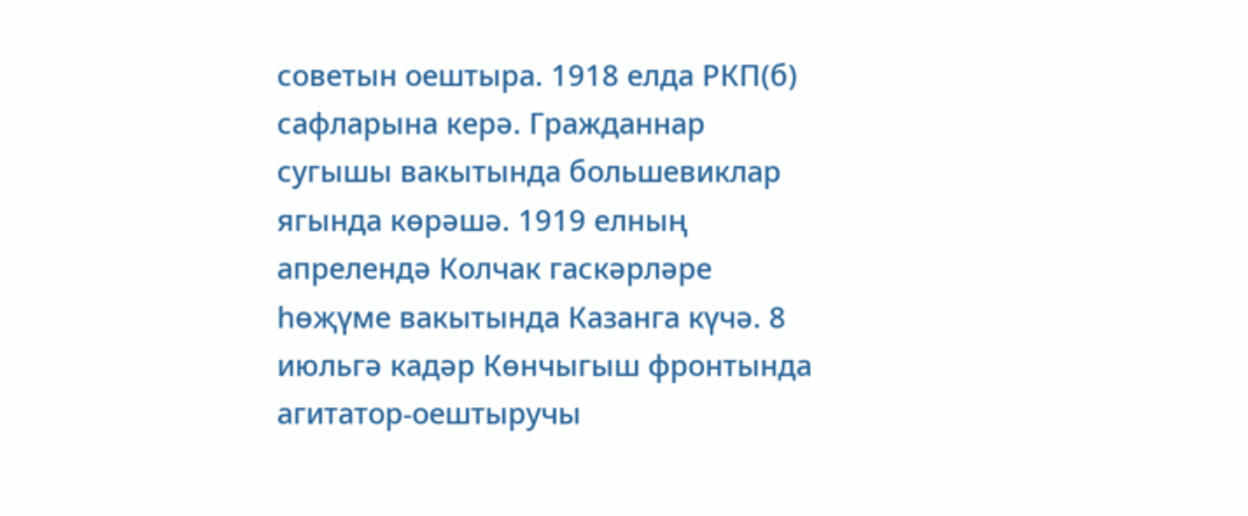советын оештыра. 1918 елда РКП(б) сафларына керә. Гражданнар сугышы вакытында большевиклар ягында көрәшә. 1919 елның апрелендә Колчак гаскәрләре һөҗүме вакытында Казанга күчә. 8 июльгә кадәр Көнчыгыш фронтында агитатор-оештыручы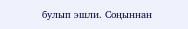булып эшли. Соңыннан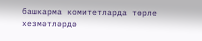башкарма комитетларда төрле хезмәтләрдә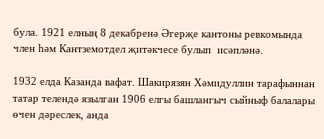була. 1921 елның 8 декабренә Әгерҗе кантоны ревкомында член һәм Кантземотдел җитәкчесе булып  исәпләнә.

1932 елда Казанда вафат. Шакирязян Хәмидуллин тарафыннан татар телендә язылган 1906 елгы башлангыч сыйныф балалары өчен дәреслек, анда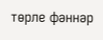төрле фәннәр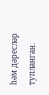һәм дәресләр тупланган.